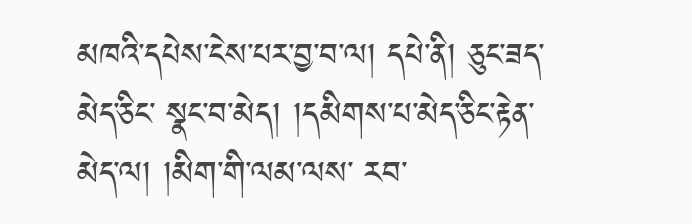མཁའི་དཔེས་ངེས་པར་བྱ་བ་ལ། དཔེ་ནི། ཅུང་ཟད་མེད་ཅིང་ སྣང་བ་མེད། །དམིགས་པ་མེད་ཅིང་རྟེན་མེད་ལ། །མིག་གི་ལམ་ལས་ རབ་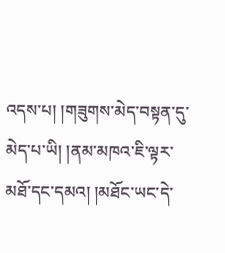འདས་པ། །གཟུགས་མེད་བསྟན་དུ་མེད་པ་ཡི། །ནམ་མཁའ་ཇི་ལྟར་ མཐོ་དང་དམའ། །མཐོང་ཡང་དེ་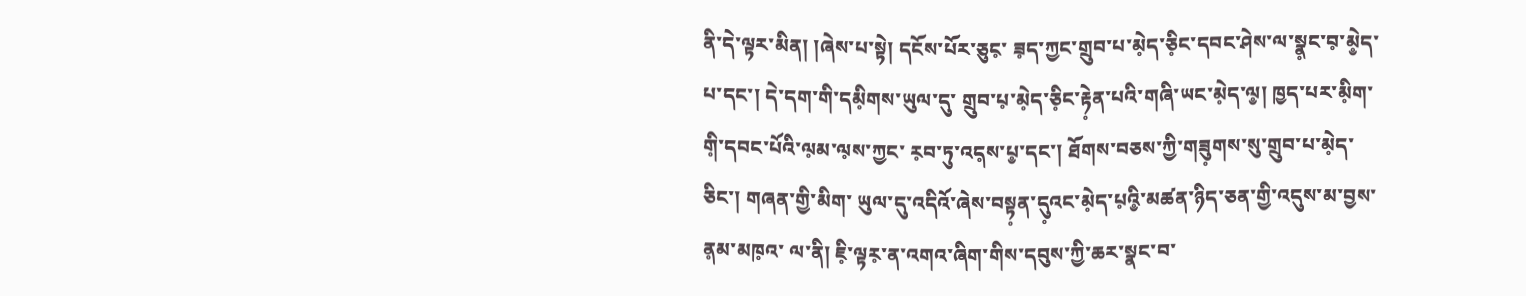ནི་དེ་ལྟར་མིན། །ཞེས་པ་སྟེ། དངོས་པོར་ཅུང༷་ ཟ༷ད་ཀྱང་གྲུབ་པ་མེ༷ད་ཅི༷ང་དབང་ཤེས་ལ་སྣ༷ང་བ༷་མེ༵ད་པ་དང་། དེ་དག་གི་དམི༷གས་ཡུལ་དུ་ གྲུབ་པ༷་མེ༷ད་ཅི༷ང་རྟེ༷ན་པའི་གཞི་ཡང་མེ༷ད་ལ༵། ཁྱད་པར་མི༷ག་གི༷་དབང་པོའི་ལ༷མ་ལ༷ས་ཀྱང་ ར༷བ་ཏུ་འད༷ས་པ༵་དང་། ཐོགས་བཅས་ཀྱི་གཟུ༷གས་སུ་གྲུབ་པ་མེ༷ད་ཅིང་། གཞན་གྱི་མིག་ ཡུལ་དུ་འདིའོ་ཞེས་བསྟ༷ན་དུ༷འང་མེ༷ད་པ༷འི༵་མཚན་ཉིད་ཅན་གྱི་འདུས་མ་བྱས་ན༷མ་མཁ༷འ་ ལ་ནི། ཇི༷་ལྟར༷་ན་འགའ་ཞིག་གིས་དབུས་ཀྱི་ཆར་སྣང་བ་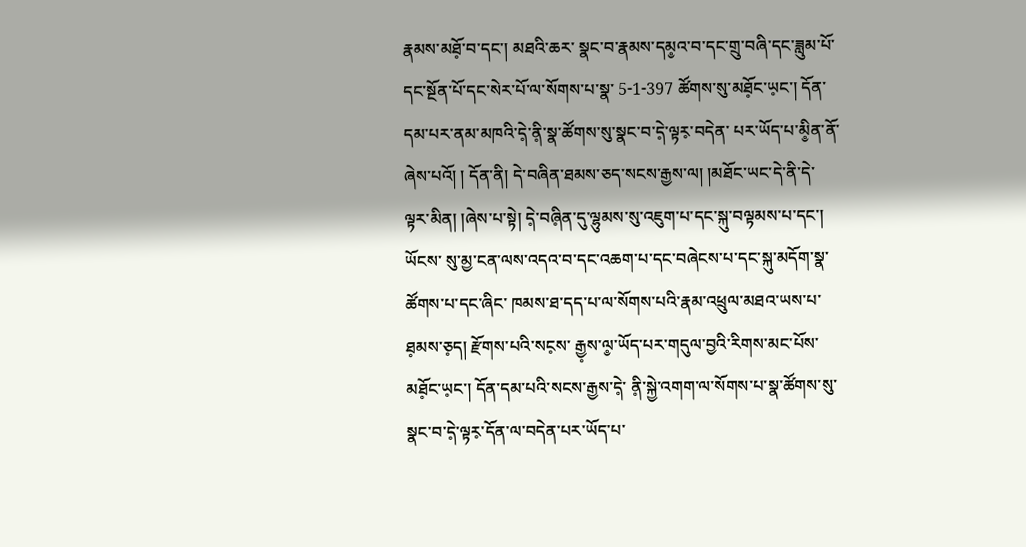རྣམས་མཐོ༷་བ་དང་། མཐའི་ཆར་ སྣང་བ་རྣམས་དམ༵འ་བ་དང་གྲུ་བཞི་དང་ཟླུམ་པོ་དང་སྔོན་པོ་དང་སེར་པོ་ལ་སོགས་པ་སྣ་ 5-1-397 ཚོགས་སུ་མཐོ༷ང་ཡ༷ང་། དོན་དམ་པར་ནམ་མཁའི་དེ༷་ནི༷་སྣ་ཚོགས་སུ་སྣང་བ་དེ༷་ལྟར༷་བདེན་ པར་ཡོད་པ་མི༵ན་ནོ་ཞེས་པའོ། ། དོན་ནི། དེ་བཞིན་ཐམས་ཅད་སངས་རྒྱས་ལ། །མཐོང་ཡང་དེ་ནི་དེ་ ལྟར་མིན། །ཞེས་པ་སྟེ། དེ༷་བཞི༷ན་དུ་ལྷུམས་སུ་འཇུག་པ་དང་སྐུ་བལྟམས་པ་དང་། ཡོངས་ སུ་མྱ་ངན་ལས་འདའ་བ་དང་འཆག་པ་དང་བཞེངས་པ་དང་སྐུ་མདོག་སྣ་ཚོགས་པ་དང་ཞིང་ ཁམས་ཐ་དད་པ་ལ་སོགས་པའི་རྣམ་འཕྲུལ་མཐའ་ཡས་པ་ཐ༷མས་ཅ༷ད། རྫོགས་པའི་སང༷ས་ རྒྱ༷ས་ལ༵་ཡོད་པར་གདུལ་བྱའི་རིགས་མང་པོས་མཐོ༷ང་ཡ༷ང་། དོན་དམ་པའི་སངས་རྒྱས་དེ༷་ ནི༷་སྐྱེ་འགག་ལ་སོགས་པ་སྣ་ཚོགས་སུ་སྣང་བ་དེ༷་ལྟར༷་དོན་ལ་བདེན་པར་ཡོད་པ་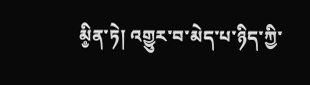མི༵ན་ཏེ། འགྱུར་བ་མེད་པ་ཉིད་ཀྱི་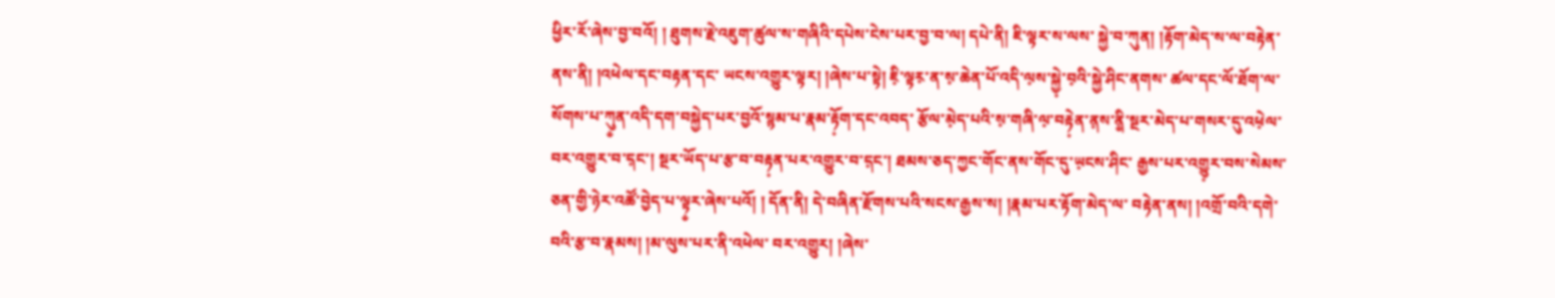ཕྱིར་རོ་ཞེས་བྱ་བའོ། ། ཐུགས་རྗེ་འཇུག་ཚུལ་ས་གཞིའི་དཔེས་ངེས་པར་བྱ་བ་ལ། དཔེ་ནི། ཇི་ལྟར་ས་ལས་ སྐྱེ་བ་ཀུན། །རྟོག་མེད་ས་ལ་བརྟེན་ནས་ནི། །འཕེལ་དང་བརྟན་དང་ ཡངས་འགྱུར་ལྟར། །ཞེས་པ་སྟེ། ཇི༷་ལྟར༷་ན་ས༷་ཆེན་པོ་འདི་ལ༷ས་སྐྱེ༷་བ༷འི་སྐྱེ་ཤིང་ནགས་ ཚལ་དང་ལོ་ཐོག་ལ་སོགས་པ་ཀུ༵ན་འདི་དག་བསྐྱེད་པར་བྱའོ་སྙམ་པ་རྣམ་རྟོ༷ག་དང་འབད་ རྩོལ་མེ༷ད་པའི་ས༷་གཞི་ལ༷་བརྟེ༷ན་ན༷ས་ནི༵་སྔར་མེད་པ་གསར་དུ་འཕེ༷ལ་བར་འགྱུར་བ་ད༷ང་། སྔར་ཡོད་པ་རྩ་བ་བརྟ༷ན་པར་འགྱུར་བ་ད༷ང་། ཐམས་ཅད་ཀྱང་གོང་ནས་གོང་དུ་ཡ༷ངས་ཤིང་ རྒྱས་པར་འགྱུ༷ར་བས་སེམས་ཅན་གྱི་ཉེར་འཚོ་བྱེད་པ་ལྟ༵ར་ཞེས་པའོ། ། དོན་ནི། དེ་བཞིན་རྫོགས་པའི་སངས་རྒྱས་ས། །རྣམ་པར་རྟོག་མེད་ལ་ བརྟེན་ནས། །འགྲོ་བའི་དགེ་བའི་རྩ་བ་རྣམས། །མ་ལུས་པར་ནི་འཕེལ་ བར་འགྱུར། །ཞེས་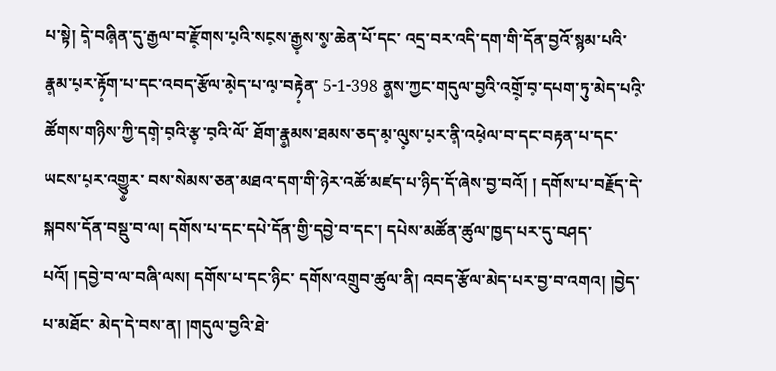པ་སྟེ། དེ༷་བཞི༷ན་དུ་རྒྱལ་བ་རྫོ༷གས་པ༷འི་སང༷ས་རྒྱ༷ས་ས༵་ཆེན་པོ་དང་ འདྲ་བར་འདི་དག་གི་དོན་བྱའོ་སྙམ་པའི་རྣ༷མ་པ༷ར་རྟོ༷ག་པ་དང་འབད་རྩོལ་མེ༷ད་པ་ལ༷་བརྟེ༷ན་ 5-1-398 ན༵ས་ཀྱང་གདུལ་བྱའི་འགྲོ༷་བ༷་དཔག་ཏུ་མེད་པའི༷་ཚོགས་གཉིས་ཀྱི་དགེ༷་བ༷འི་རྩ༷་བ༷འི་ལོ་ ཐོག་རྣ༵མས་ཐམས་ཅད་མ༷་ལུ༷ས་པ༷ར་ནི༷་འཕེ༷ལ་བ་དང་བརྟན་པ་དང་ཡངས་པ༷ར་འགྱུ༵ར་ བས་སེམས་ཅན་མཐའ་དག་གི་ཉེར་འཚོ་མཛད་པ་ཉིད་དོ་ཞེས་བྱ་བའོ། ། དགོས་པ་བརྗོད་དེ་སྐབས་དོན་བསྡུ་བ་ལ། དགོས་པ་དང་དཔེ་དོན་གྱི་དབྱེ་བ་དང་། དཔེས་མཚོན་ཚུལ་ཁྱད་པར་དུ་བཤད་པའོ། །དབྱེ་བ་ལ་བཞི་ལས། དགོས་པ་དང་ཉིང་ དགོས་འགྲུབ་ཚུལ་ནི། འབད་རྩོལ་མེད་པར་བྱ་བ་འགའ། །བྱེད་པ་མཐོང་ མེད་དེ་བས་ན། །གདུལ་བྱའི་ཐེ་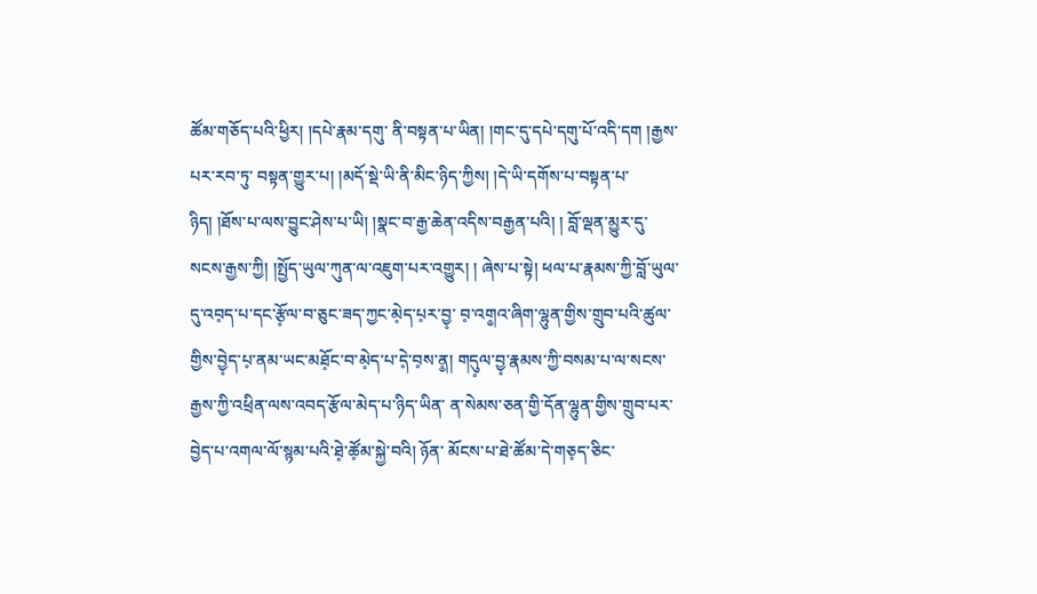ཚོམ་གཅོད་པའི་ཕྱིར། །དཔེ་རྣམ་དགུ་ ནི་བསྟན་པ་ཡིན། །གང་དུ་དཔེ་དགུ་པོ་འདི་དག །རྒྱས་པར་རབ་ཏུ་ བསྟན་གྱུར་པ། །མདོ་སྡེ་ཡི་ནི་མིང་ཉིད་ཀྱིས། །དེ་ཡི་དགོས་པ་བསྟན་པ་ ཉིད། །ཐོས་པ་ལས་བྱུང་ཤེས་པ་ཡི། །སྣང་བ་རྒྱ་ཆེན་འདིས་བརྒྱན་པའི། ། བློ་ལྡན་མྱུར་དུ་སངས་རྒྱས་ཀྱི། །སྤྱོད་ཡུལ་ཀུན་ལ་འཇུག་པར་འགྱུར། ། ཞེས་པ་སྟེ། ཕལ་པ་རྣམས་ཀྱི་བློ་ཡུལ་དུ་འབ༷ད་པ་དང་རྩོ༷ལ་བ་ཅུང་ཟད་ཀྱང་མེ༷ད་པ༷ར་བྱ༷་ བ༷་འག༵འ་ཞིག་ལྷུན་གྱིས་གྲུབ་པའི་ཚུལ་གྱིས་བྱེ༷ད་པ༷་ནམ་ཡང་མཐོ༷ང་བ་མེ༷ད་པ་དེ༷་བ༷ས་ན༵། གདུ༷ལ་བྱ༷་རྣམས་ཀྱི་བསམ་པ་ལ་སངས་རྒྱས་ཀྱི་འཕྲིན་ལས་འབད་རྩོལ་མེད་པ་ཉིད་ཡིན་ ན་སེམས་ཅན་གྱི་དོན་ལྷུན་གྱིས་གྲུབ་པར་བྱེད་པ་འགལ་ལོ་སྙམ་པའི་ཐེ༷་ཚོ༷མ་སྐྱེ་བའི། ཉོན་ མོངས་པ་ཐེ་ཚོམ་དེ་གཅ༷ད་ཅིང་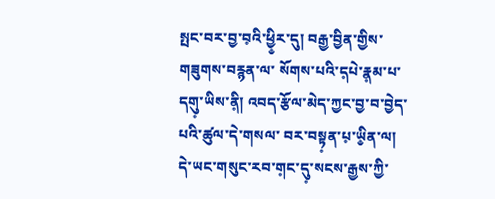སྤང་བར་བྱ་བ༷འི་ཕྱི༵ར་དུ། བརྒྱ་བྱིན་གྱིས་གཟུགས་བརྙན་ལ་ སོགས་པའི་ད༷པེ་རྣ༷མ་པ་དགུ༷་ཡིས་ནི༷། འབད་རྩོལ་མེད་ཀྱང་བྱ་བ་བྱེད་པའི་ཚུལ་དེ་གསལ་ བར་བསྟ༷ན་པ༷་ཡི༵ན་ལ། དེ་ཡང་གསུང་རབ་ག༷ང་དུ༷་སངས་རྒྱས་ཀྱི་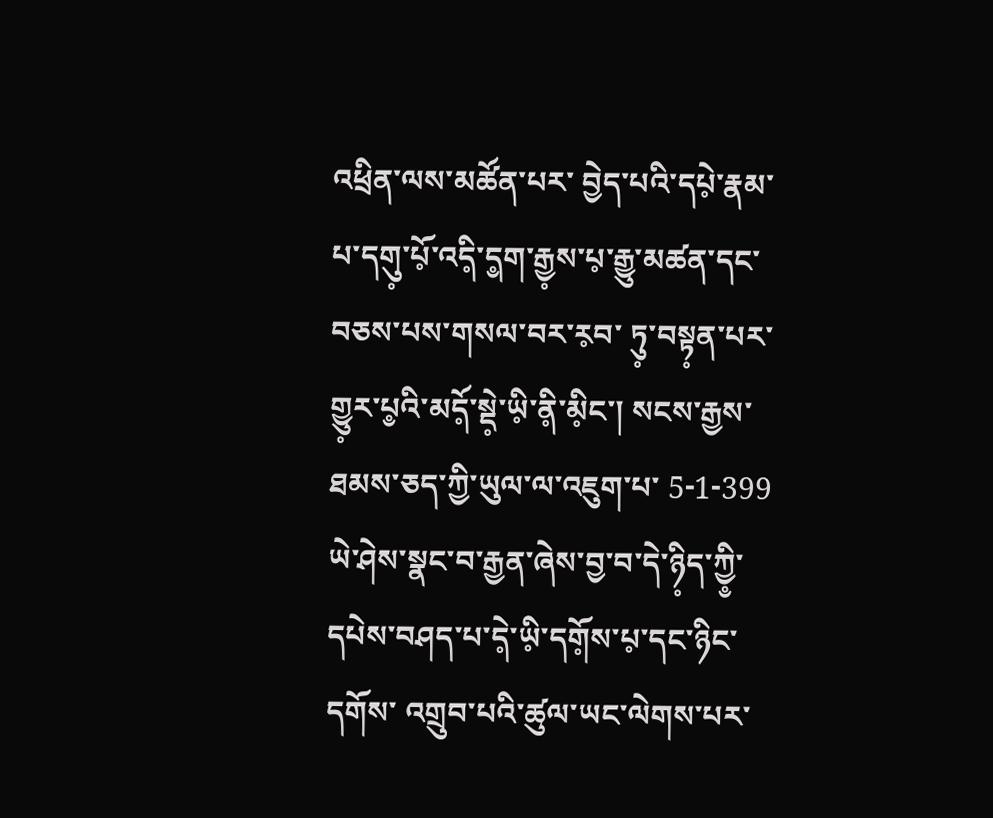འཕྲིན་ལས་མཚོན་པར་ བྱེད་པའི་དཔེ༷་རྣམ་པ་དགུ༷་པོ༷་འདི༷་ད༵ག་རྒྱ༷ས་པ༷་རྒྱུ་མཚན་དང་བཅས་པས་གསལ་བར་ར༷བ་ ཏུ༷་བསྟ༷ན་པར་གྱུ༷ར་པ༵འི་མདོ༷་སྡེ༷་ཡི༷་ནི༷་མི༷ང་། སངས་རྒྱས་ཐམས་ཅད་ཀྱི་ཡུལ་ལ་འཇུག་པ་ 5-1-399 ཡེ་ཤེས་སྣང་བ་རྒྱན་ཞེས་བྱ་བ་དེ་ཉི༷ད་ཀྱི༵་དཔེས་བཤད་པ་དེ༷་ཡི༷་དགོ༷ས་པ༷་དང་ཉིང་དགོས་ འགྲུབ་པའི་ཚུལ་ཡང་ལེགས་པར་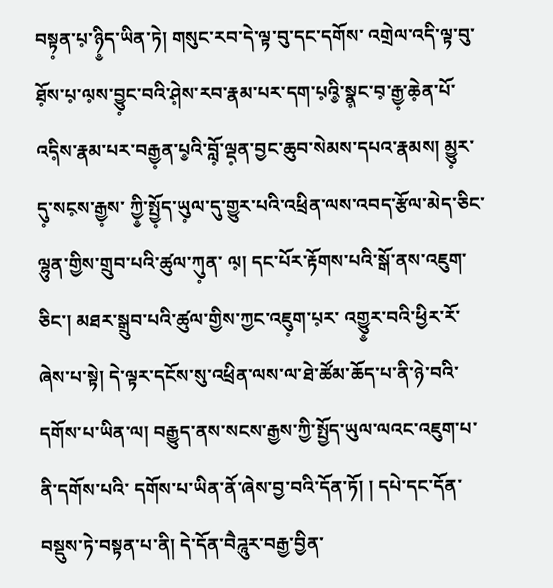བསྟ༷ན་པ༷་ཉི༵ད་ཡིན་ཏེ། གསུང་རབ་དེ་ལྟ་བུ་དང་དགོས་ འགྲེལ་འདི་ལྟ་བུ་ཐོ༷ས་པ༷་ལ༷ས་བྱུ༷ང་བའི་ཤེ༷ས་རབ་རྣམ་པར་དག་པ༷འི༵་སྣ༷ང་བ༷་རྒྱ༷་ཆེ༷ན་པོ་ འདི༷ས་རྣམ་པར་བརྒྱ༷ན་པ༵འི་བློ༷་ལྡ༷ན་བྱང་ཆུབ་སེམས་དཔའ་རྣམས། མྱུ༷ར་དུ༷་སང༷ས་རྒྱ༷ས་ ཀྱི༵་སྤྱོ༷ད་ཡུ༷ལ་དུ་གྱུར་པའི་འཕྲིན་ལས་འབད་རྩོལ་མེད་ཅིང་ལྷུན་གྱིས་གྲུབ་པའི་ཚུལ་ཀུ༷ན་ ལ༷། དང་པོར་རྟོགས་པའི་སྒོ་ནས་འཇུག་ཅིང་། མཐར་སྒྲུབ་པའི་ཚུལ་གྱིས་ཀྱང་འཇུ༷ག་པ༷ར་ འགྱུ༵ར་བའི་ཕྱིར་རོ་ཞེས་པ་སྟེ། དེ་ལྟར་དངོས་སུ་འཕྲིན་ལས་ལ་ཐེ་ཚོམ་ཆོད་པ་ནི་ཉེ་བའི་ དགོས་པ་ཡིན་ལ། བརྒྱུད་ནས་སངས་རྒྱས་ཀྱི་སྤྱོད་ཡུལ་ལའང་འཇུག་པ་ནི་དགོས་པའི་ དགོས་པ་ཡིན་ནོ་ཞེས་བྱ་བའི་དོན་ཏོ། ། དཔེ་དང་དོན་བསྡུས་ཏེ་བསྟན་པ་ནི། དེ་དོན་བཻཌཱུར་བརྒྱ་བྱིན་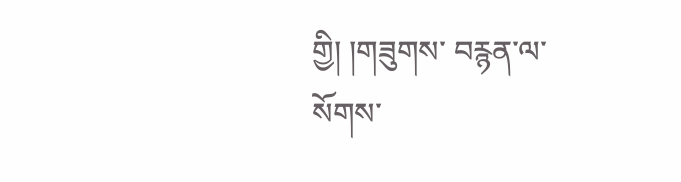གྱི། །གཟུགས་ བརྙན་ལ་སོགས་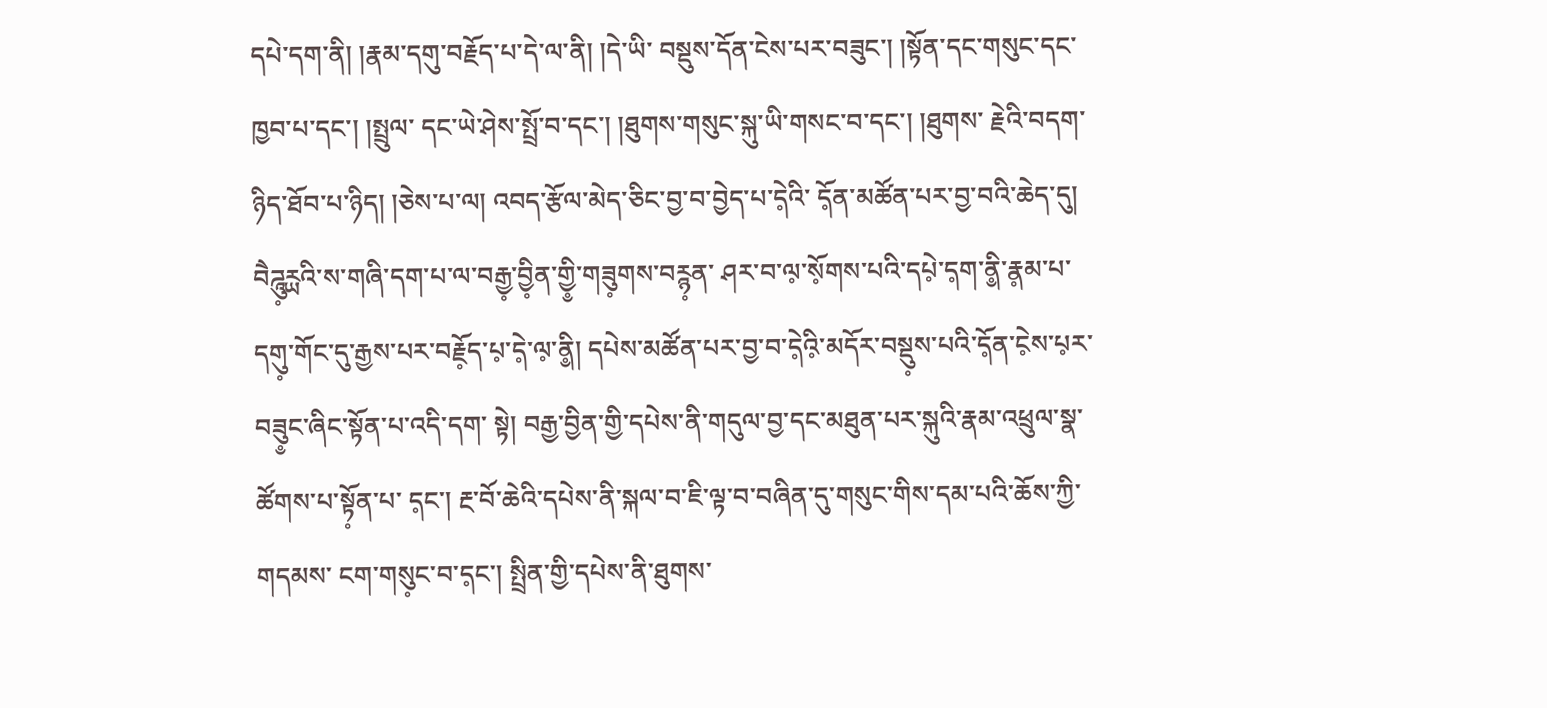དཔེ་དག་ནི། །རྣམ་དགུ་བརྗོད་པ་དེ་ལ་ནི། །དེ་ཡི་ བསྡུས་དོན་ངེས་པར་བཟུང་། །སྟོན་དང་གསུང་དང་ཁྱབ་པ་དང་། །སྤྲུལ་ དང་ཡེ་ཤེས་སྤྲོ་བ་དང་། །ཐུགས་གསུང་སྐུ་ཡི་གསང་བ་དང་། །ཐུགས་ རྗེའི་བདག་ཉིད་ཐོབ་པ་ཉིད། །ཅེས་པ་ལ། འབད་རྩོལ་མེད་ཅིང་བྱ་བ་བྱེད་པ་དེ༷འི་ དོ༷ན་མཚོན་པར་བྱ་བའི་ཆེད་དུ། བཻཌཱུ༷ཪྻའི་ས་གཞི་དག་པ་ལ་བརྒྱ༷་བྱི༷ན་གྱི༵་གཟུ༷གས་བཪྙ༷ན་ ཤར་བ་ལ༷་སོ༷གས་པའི་དཔེ༷་ད༷ག་ནི༵་རྣ༷མ་པ་དགུ༷་གོང་དུ་རྒྱས་པར་བརྗོ༷ད་པ༷་དེ༷་ལ༷་ནི༵། དཔེས་མཚོན་པར་བྱ་བ་དེ༷འི༷་མདོར་བསྡུ༷ས་པའི་དོ༷ན་ངེ༷ས་པ༷ར་བཟུ༵ང་ཞིང་སྟོན་པ་འདི་དག་ སྟེ། བརྒྱ་བྱིན་གྱི་དཔེས་ནི་གདུལ་བྱ་དང་མཐུན་པར་སྐུའི་རྣམ་འཕྲུལ་སྣ་ཚོགས་པ་སྟོ༷ན་པ་ ད༷ང་། རྔ་བོ་ཆེའི་དཔེས་ནི་སྐལ་བ་ཇི་ལྟ་བ་བཞིན་དུ་གསུང་གིས་དམ་པའི་ཆོས་ཀྱི་གདམས་ ངག་གསུ༷ང་བ་ད༷ང་། སྤྲིན་གྱི་དཔེས་ནི་ཐུགས་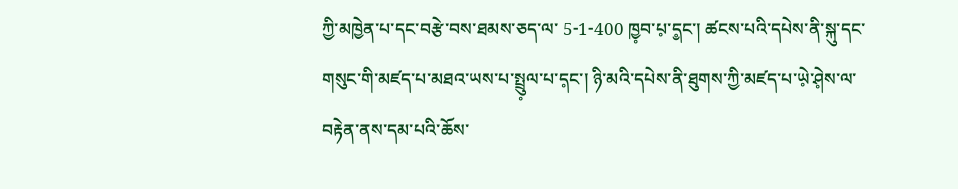ཀྱི་མཁྱེན་པ་དང་བརྩེ་བས་ཐམས་ཅད་ལ་ 5-1-400 ཁྱ༷བ་པ༷་ད༵ང་། ཚངས་པའི་དཔེས་ནི་སྐུ་དང་གསུང་གི་མཛད་པ་མཐའ་ཡས་པ་སྤྲུ༷ལ་པ་ད༷ང་། ཉི་མའི་དཔེས་ནི་ཐུགས་ཀྱི་མཛད་པ་ཡེ༷་ཤེ༷ས་ལ་བརྟེན་ནས་དམ་པའི་ཆོས་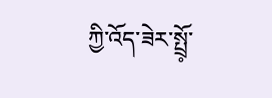ཀྱི་འོད་ཟེར་སྤྲོ༷་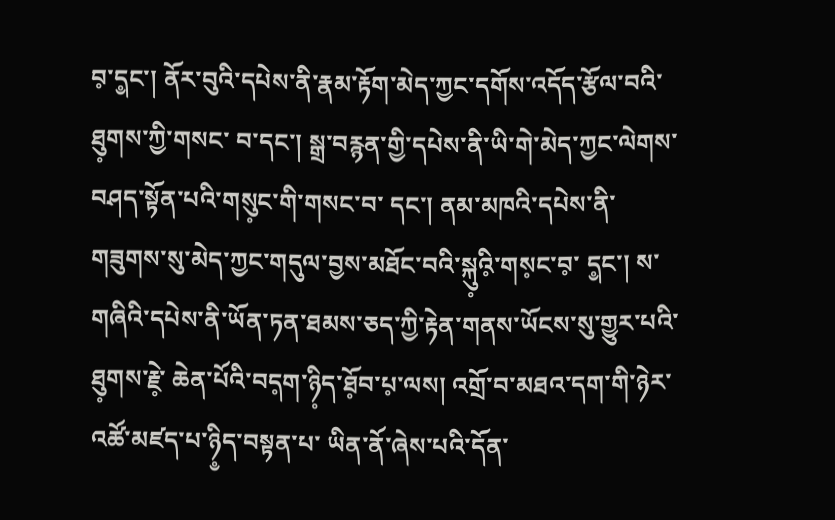བ༷་ད༵ང་། ནོར་བུའི་དཔེས་ནི་རྣམ་རྟོག་མེད་ཀྱང་དགོས་འདོད་རྩོལ་བའི་ཐུ༷གས་ཀྱི་གསང་ བ་དང་། སྒྲ་བརྙན་གྱི་དཔེས་ནི་ཡི་གེ་མེད་ཀྱང་ལེགས་བཤད་སྟོན་པའི་གསུ༷ང་གི་གསང་བ་ དང་། ནམ་མཁའི་དཔེས་ནི་གཟུགས་སུ་མེད་ཀྱང་གདུལ་བྱས་མཐོང་བའི་སྐུ༷འི༷་གས༷ང་བ༷་ ད༵ང་། ས་གཞིའི་དཔེས་ནི་ཡོན་ཏན་ཐམས་ཅད་ཀྱི་རྟེན་གནས་ཡོངས་སུ་གྱུར་པའི་ཐུ༷གས་རྗེ༷་ ཆེན་པོའི་བད༷ག་ཉི༷ད་ཐོ༷བ་པ༷་ལས། འགྲོ་བ་མཐའ་དག་གི་ཉེར་འཚོ་མཛད་པ་ཉི༵ད་བསྟན་པ་ ཡིན་ནོ་ཞེས་པའི་དོན་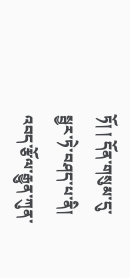ཏོ། ། དོན་གསུམ་དུ་སྦྱར་ཏེ་བཤད་པ་ནི། འབད་རྩོལ་རྒྱུན་ཀུན་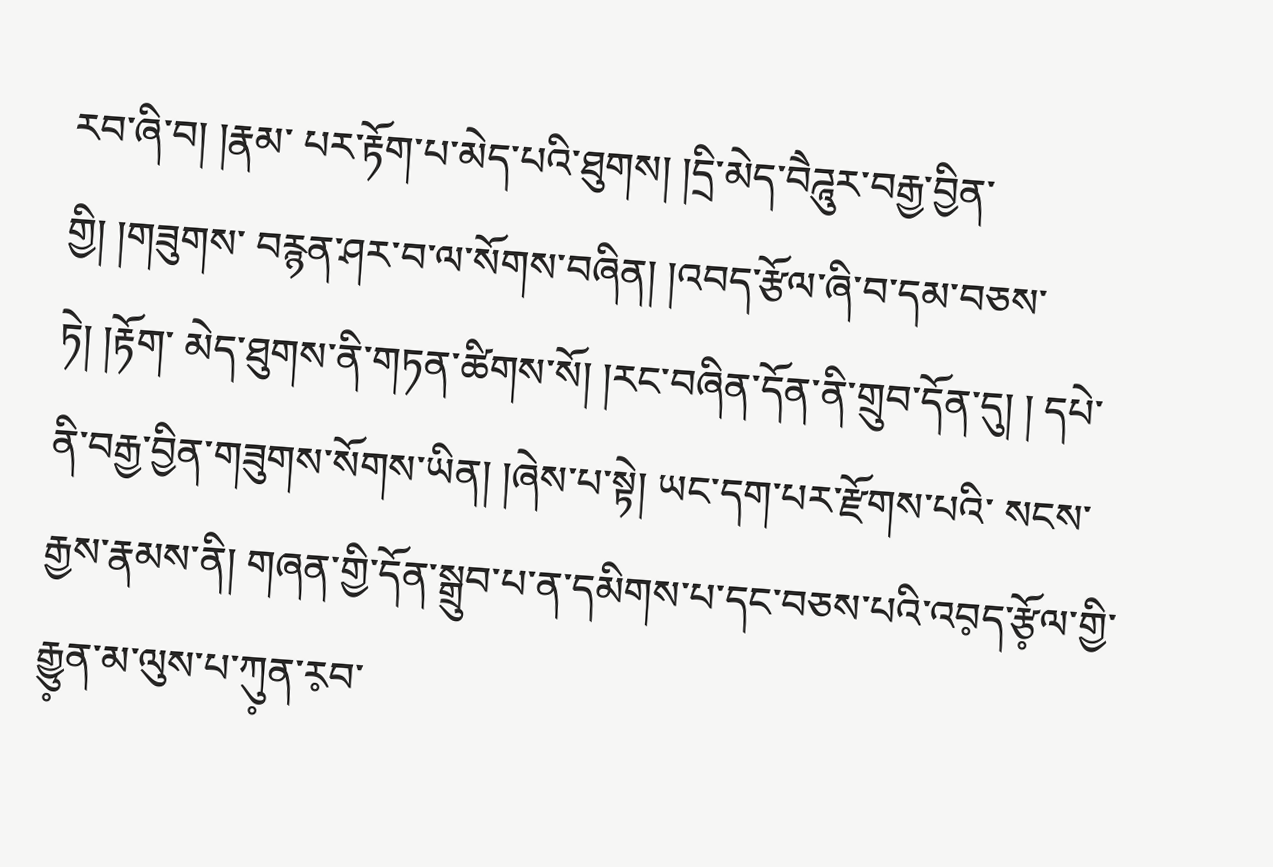རབ་ཞི་བ། །རྣམ་ པར་རྟོག་པ་མེད་པའི་ཐུགས། །དྲི་མེད་བཻཌཱུར་བརྒྱ་བྱིན་གྱི། །གཟུགས་ བརྙན་ཤར་བ་ལ་སོགས་བཞིན། །འབད་རྩོལ་ཞི་བ་དམ་བཅས་ཏེ། །རྟོག་ མེད་ཐུགས་ནི་གཏན་ཚིགས་སོ། །རང་བཞིན་དོན་ནི་གྲུབ་དོན་དུ། ། དཔེ་ནི་བརྒྱ་བྱིན་གཟུགས་སོགས་ཡིན། །ཞེས་པ་སྟེ། ཡང་དག་པར་རྫོགས་པའི་ སངས་རྒྱས་རྣམས་ནི། གཞན་གྱི་དོན་སྒྲུབ་པ་ན་དམིགས་པ་དང་བཅས་པའི་འབ༷ད་རྩོ༷ལ་གྱི་ རྒྱུ༷ན་མ་ལུས་པ་ཀུ༷ན་ར༷བ་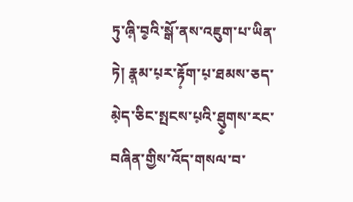ཏུ་ཞི༷་བ༵འི་སྒོ་ནས་འཇུག་པ་ཡིན་ཏེ། རྣ༷མ་པ༷ར་རྟོ༷ག་པ༷་ཐམས་ཅད་ མེ༷ད་ཅིང་སྤངས་པ༷འི་ཐུ༵གས་རང་བཞིན་གྱིས་འོད་གསལ་བ་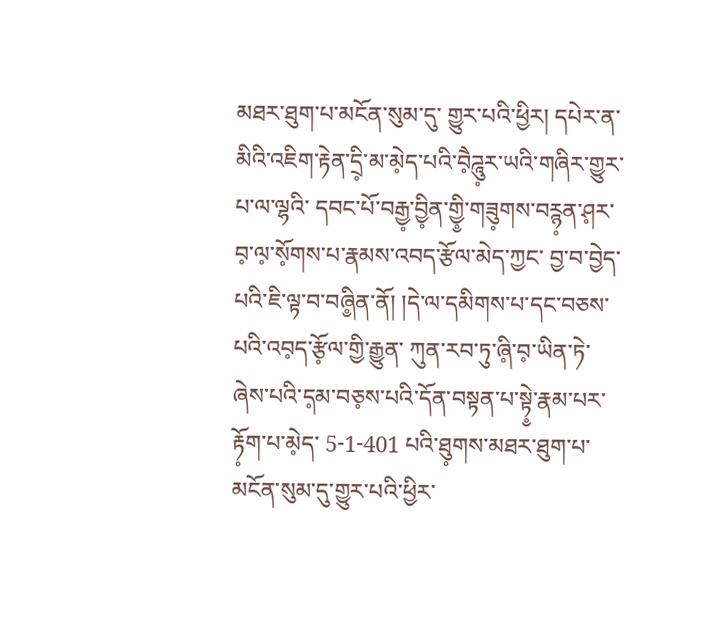མཐར་ཐུག་པ་མངོན་སུམ་དུ་ གྱུར་པའི་ཕྱིར། དཔེར་ན་མིའི་འཇིག་རྟེན་དྲི༷་མ་མེ༷ད་པའི་བཻ༷ཌཱུ༷ར་ཡའི་གཞིར་གྱུར་པ་ལ་ལྷའི་ དབང་པོ་བརྒྱ༷་བྱི༷ན་གྱི༵་གཟུ༷གས་བཪྙ༷ན་ཤ༷ར་བ༷་ལ༷་སོ༷གས་པ་རྣམས་འབད་རྩོལ་མེད་ཀྱང་ བྱ་བ་བྱེད་པའི་ཇི་ལྟ་བ་བཞི༵ན་ནོ། །དེ་ལ་དམིགས་པ་དང་བཅས་པའི་འབ༷ད་རྩོ༷ལ་གྱི་རྒྱུན་ ཀུན་རབ་ཏུ་ཞི༷་བ༷་ཡིན་ཏེ་ཞེས་པའི་ད༷མ་བཅ༷ས་པའི་དོན་བསྟན་པ་སྟེ༵་རྣམ་པར་རྟོ༷ག་པ་མེ༷ད་ 5-1-401 པའི་ཐུ༷གས་མཐར་ཐུག་པ་མངོན་སུམ་དུ་གྱུར་པའི་ཕྱིར་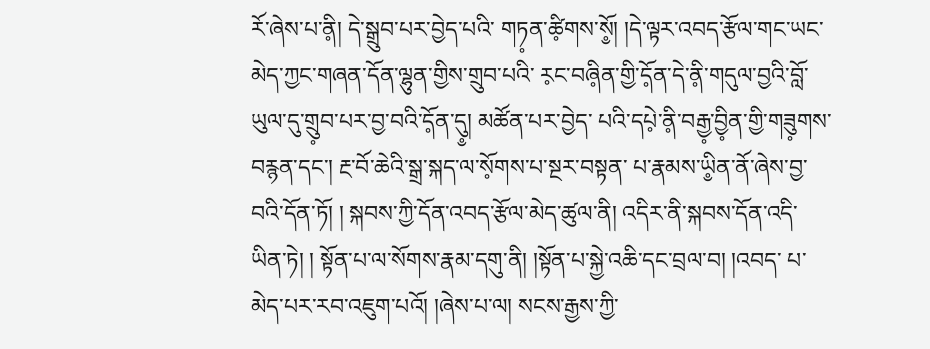རོ་ཞེས་པ་ནི༷། དེ་སྒྲུབ་པར་བྱེད་པའི་ གཏ༷ན་ཚི༷གས་སོ༵། །དེ་ལྟར་འབད་རྩོལ་གང་ཡང་མེད་ཀྱང་གཞན་དོན་ལྷུན་གྱིས་གྲུབ་པའི་ ར༷ང་བཞི༷ན་གྱི་དོ༷ན་དེ་ནི༷་གདུལ་བྱའི་བློ་ཡུལ་དུ་གྲུ༷བ་པར་བྱ་བའི་དོ༷ན་དུ༵། མཚོན་པར་བྱེད་ པའི་དཔེ༷་ནི༷་བརྒྱ༷་བྱི༷ན་གྱི་གཟུ༷གས་བརྙན་དང་། རྔ་བོ་ཆེའི་སྒྲ་སྐད་ལ་སོ༷གས་པ་སྔར་བསྟན་ པ་རྣམས་ཡི༵ན་ནོ་ཞེས་བྱ་བའི་དོན་ཏོ། ། སྐབས་ཀྱི་དོན་འབད་རྩོལ་མེད་ཚུལ་ནི། འདིར་ནི་སྐབས་དོན་འདི་ཡིན་ཏེ། ། སྟོན་པ་ལ་སོགས་རྣམ་དགུ་ནི། །སྟོན་པ་སྐྱེ་འཆི་དང་བྲལ་བ། །འབད་ པ་མེད་པར་རབ་འཇུག་པའོ། །ཞེས་པ་ལ། སངས་རྒྱས་ཀྱི་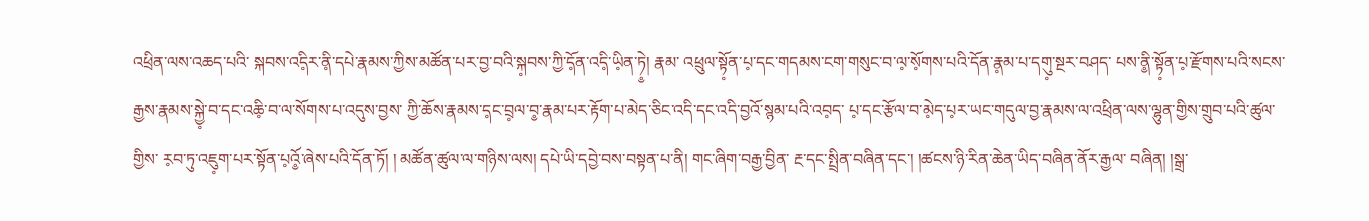འཕྲིན་ལས་འཆད་པའི་ སྐབས་འདི༷ར་ནི༷་དཔེ་རྣམས་ཀྱིས་མཚོན་པར་བྱ་བའི་སྐ༷བས་ཀྱི་དོ༷ན་འདི༷་ཡི༷ན་ཏེ༵། རྣམ་ འཕྲུལ་སྟོ༷ན་པ༷་དང་གདམས་ངག་གསུང་བ་ལ༷་སོ༷གས་པའི་དོན་རྣ༷མ་པ་དགུ༷་སྔར་བཤད་ པས་ནི༵་སྟོ༷ན་པ༷་རྫོགས་པའི་སངས་རྒྱས་རྣམས་སྐྱེ༷་བ་དང་འཆི༷་བ་ལ་སོགས་པ་འདུས་བྱས་ ཀྱི་ཆོས་རྣམས་ད༷ང་བྲ༷ལ་བ༵་རྣམ་པར་རྟོག་པ་མེད་ཅིང་འདི་དང་འདི་བྱའོ་སྙམ་པའི་འབ༷ད་ པ༷་དང་རྩོལ་བ་མེ༷ད་པ༷ར་ཡང་གདུལ་བྱ་རྣམས་ལ་འཕྲིན་ལས་ལྷུན་གྱིས་གྲུབ་པའི་ཚུལ་གྱིས་ ར༷བ་ཏུ་འཇུ༷ག་པར་སྟོན་པ༷འོ༵་ཞེས་པའི་དོན་ཏོ། ། མཚོན་ཚུལ་ལ་གཉིས་ལས། དཔེ་ཡི་དབྱེ་བས་བསྟན་པ་ནི། གང་ཞིག་བརྒྱ་བྱིན་ རྔ་དང་སྤྲིན་བཞིན་དང་། །ཚངས་ཉི་རིན་ཆེན་ཡིད་བཞིན་ནོར་རྒྱལ་ བཞིན། །སྒྲ་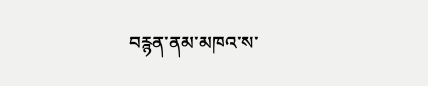བརྙན་ནམ་མཁའ་ས་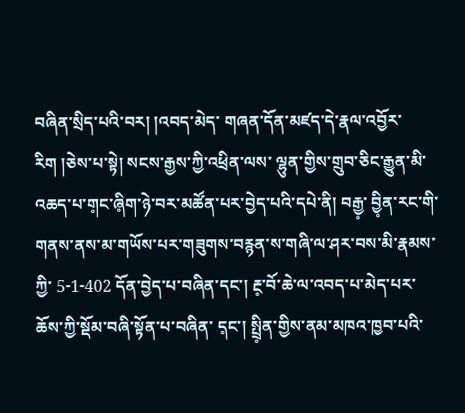བཞིན་སྲིད་པའི་བར། །འབད་མེད་ གཞན་དོན་མཛད་དེ་རྣལ་འབྱོར་རིག །ཅེས་པ་སྟེ། སངས་རྒྱས་ཀྱི་འཕྲིན་ལས་ ལྷུན་གྱིས་གྲུབ་ཅིང་རྒྱུན་མི་འཆད་པ་ག༷ང་ཞི༷ག་ཉེ་བར་མཚོན་པར་བྱེད་པའི་དཔེ་ནི། བརྒྱ༷་ བྱི༷ན་རང་གི་གནས་ནས་མ་གཡོས་པར་གཟུགས་བརྙན་ས་གཞི་ལ་ཤར་བས་མི་རྣམས་ཀྱི་ 5-1-402 དོན་བྱེད་པ་བཞིན་དང་། རྔ༷་བོ་ཆེ་ལ་འབད་པ་མེད་པར་ཆོས་ཀྱི་སྡོམ་བཞི་སྟོན་པ་བཞིན་ ད༷ང་། སྤྲི༷ན་གྱིས་ནམ་མཁའ་ཁྱབ་པའི་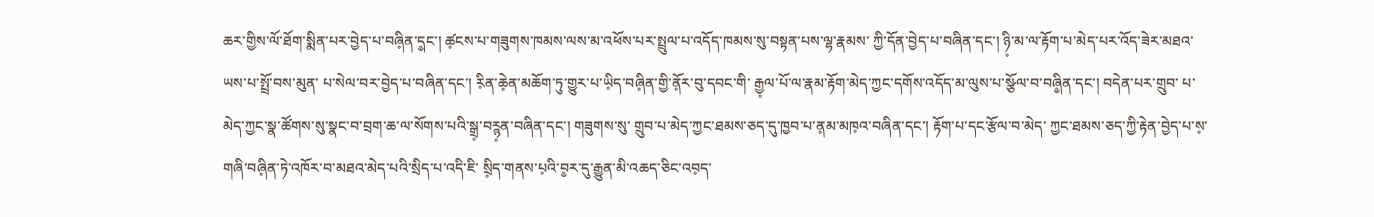ཆར་གྱིས་ལོ་ཐོག་སྨིན་པར་བྱེད་པ་བཞི༷ན་ད༵ང་། ཚ༷ངས་པ་གཟུགས་ཁམས་ལས་མ་འཕོས་པར་སྤྲུལ་པ་འདོད་ཁམས་སུ་བསྟན་པས་ལྷ་རྣམས་ ཀྱི་དོན་བྱེད་པ་བཞིན་དང་། ཉི༷་མ་ལ་རྟོག་པ་མེད་པར་འོད་ཟེར་མཐའ་ཡས་པ་སྤྲོ་བས་མུན་ པ་སེལ་བར་བྱེད་པ་བཞིན་དང་། རི༷ན་ཆེ༷ན་མཆོག་ཏུ་གྱུར་པ་ཡི༷ད་བཞི༷ན་གྱི་ནོ༷ར་བུ་དབང་གི་ རྒྱ༷ལ་པོ་ལ་རྣམ་རྟོག་མེད་ཀྱང་དགོས་འདོད་མ་ལུས་པ་སྩོལ་བ་བཞི༵ན་དང་། བདེན་པར་གྲུབ་ པ་མེད་ཀྱང་སྣ་ཚོགས་སུ་སྣང་བ་བྲག་ཆ་ལ་སོགས་པའི་སྒྲ༷་བཪྙ༷ན་བཞིན་དང་། གཟུགས་སུ་ གྲུབ་པ་མེད་ཀྱང་ཐམས་ཅད་དུ་ཁྱབ་པ་ན༷མ་མཁ༷འ་བཞིན་དང་། རྟོག་པ་དང་རྩོལ་བ་མེད་ ཀྱང་ཐམས་ཅད་ཀྱི་རྟེན་བྱེད་པ་ས༷་གཞི་བཞི༷ན་ཏེ་འཁོར་བ་མཐའ་མེད་པའི་སྲིད་པ་འདི་ཇི་ སྲི༷ད་གནས་པ༷འི་བ༵ར་དུ་རྒྱུན་མི་འཆད་ཅིང་འབ༷ད་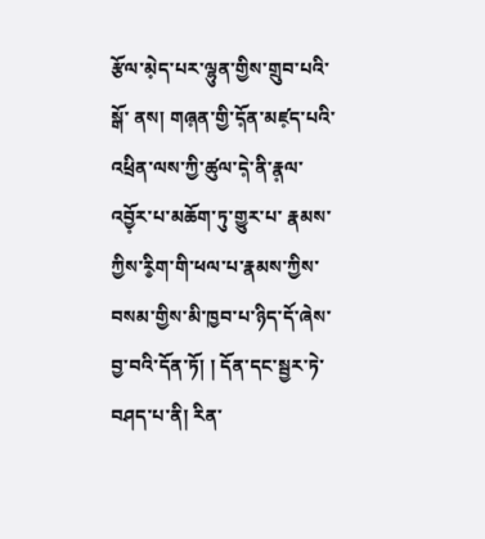རྩོལ་མེ༷ད་པར་ལྷུན་གྱིས་གྲུབ་པའི་སྒོ་ ནས། གཞ༷ན་གྱི་དོ༷ན་མཛ༷ད་པའི་འཕྲིན་ལས་ཀྱི་ཚུལ་དེ༷་ནི་རྣ༷ལ་འབྱོ༷ར་པ་མཆོག་ཏུ་གྱུར་པ་ རྣམས་ཀྱིས་རི༵ག་གི་ཕལ་པ་རྣམས་ཀྱིས་བསམ་གྱིས་མི་ཁྱབ་པ་ཉིད་དོ་ཞེས་བྱ་བའི་དོན་ཏོ། ། དོན་དང་སྦྱར་ཏེ་བཤད་པ་ནི། རིན་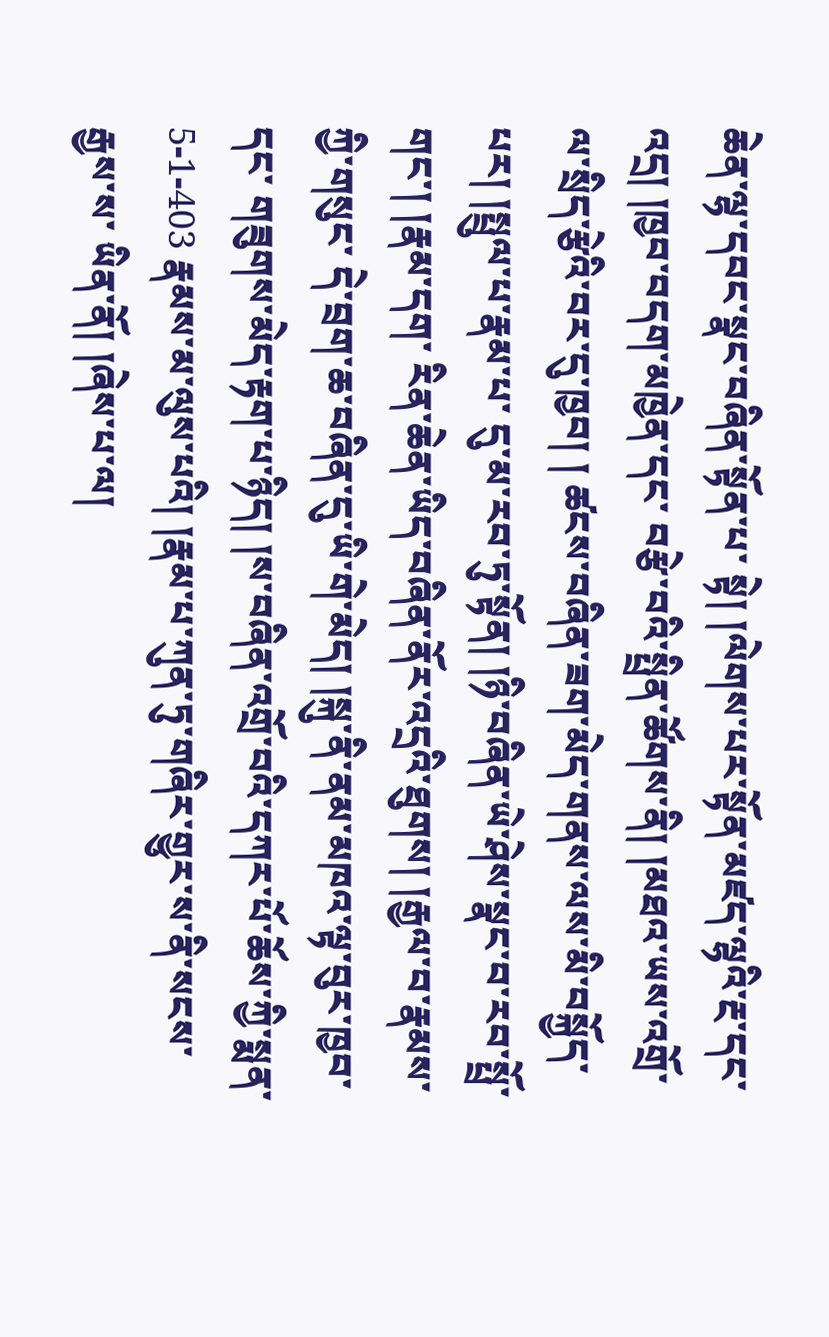ཆེན་ལྷ་དབང་སྣང་བཞིན་སྟོན་པ་ སྟེ། །ལེགས་པར་སྟོན་མཛད་ལྷའི་རྔ་དང་འདྲ། །ཁྱབ་བདག་མཁྱེན་དང་ བརྩེ་བའི་སྤྲིན་ཚོགས་ནི། །མཐའ་ཡས་འགྲོ་ལ་སྲིད་རྩེའི་བར་དུ་ཁྱབ། ། ཚངས་བཞིན་ཟག་མེད་གནས་ལས་མི་བསྐྱོད་པར། །སྤྲུལ་པ་རྣམ་པ་ དུ་མ་རབ་ཏུ་སྟོན། །ཉི་བཞིན་ཡེ་ཤེས་སྣང་བ་རབ་སྤྲོ་གང་། །རྣམ་དག་ རིན་ཆེན་ཡིད་བཞིན་ནོར་འདྲའི་ཐུགས། །རྒྱལ་བ་རྣམས་ཀྱི་གསུང་ དེ་བྲག་ཆ་བཞིན་དུ་ཡི་གེ་མེད། །སྐུ་ནི་ནམ་མཁའ་ལྟ་བུར་ཁྱབ་དང་ གཟུགས་མེད་རྟག་པ་ཉིད། །ས་བཞིན་འགྲོ་བའི་དཀར་པོ་ཆོས་ཀྱི་སྨན་ 5-1-403 རྣམས་མ་ལུས་པའི། །རྣམ་པ་ཀུན་ཏུ་གཞིར་གྱུར་ས་ནི་སངས་རྒྱས་ས་ ཡིན་ནོ། །ཞེས་པ་ལ།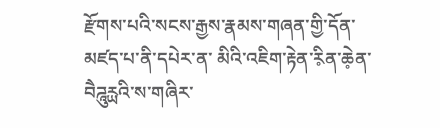རྫོགས་པའི་སངས་རྒྱས་རྣམས་གཞན་གྱི་དོན་མཛད་པ་ནི་དཔེར་ན་ མིའི་འཇིག་རྟེན་རི༷ན་ཆེ༷ན་བཻཌཱུཪྻའི་ས་གཞིར་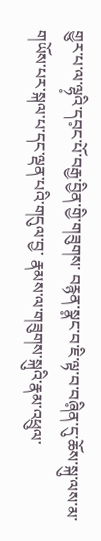གྱུར་པ་ལ་ལྷ༷འི་དབ༷ང་པོ་བརྒྱ་བྱིན་གྱི་གཟུགས་ བརྙན་སྣ༷ང་བ་ཇི་ལྟ་བ་བཞི༷ན་དུ་ཆོས་སྐུ་ལས་མ་གཡོས་པར་སྐལ་པ་དང་ལྡན་པའི་གདུལ་བྱ་ རྣམས་ལ་གཟུགས་སྐུའི་རྣམ་འཕྲུལ་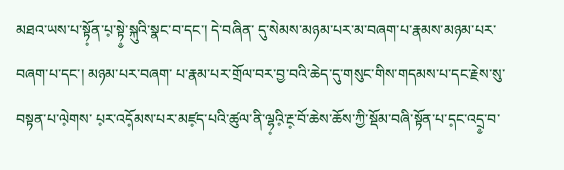མཐའ་ཡས་པ་སྟོ༷ན་པ༷་སྟེ༵་སྐུའི་སྣང་བ་དང་། དེ་བཞིན་ དུ་སེམས་མཉམ་པར་མ་བཞག་པ་རྣམས་མཉམ་པར་བཞག་པ་དང་། མཉམ་པར་བཞག་ པ་རྣམ་པར་གྲོལ་བར་བྱ་བའི་ཆེད་དུ་གསུང་གིས་གདམས་པ་དང་རྗེས་སུ་བསྟན་པ་ལེ༷གས་ པ༷ར་འདོ༷མས་པར་མཛ༷ད་པའི་ཚུལ་ནི་ལྷ༷འི༷་རྔ༷་བོ་ཆེས་ཆོས་ཀྱི་སྡོམ་བཞི་སྟོན་པ་ད༷ང་འདྲ༵་བ་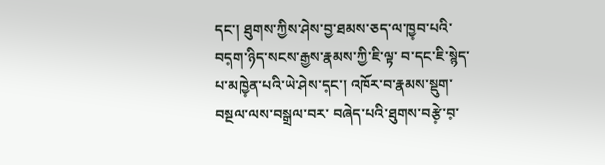དང་། ཐུགས་ཀྱིས་ཤེས་བྱ་ཐམས་ཅད་ལ་ཁྱ༷བ་པའི་བད༷ག་ཉིད་སངས་རྒྱས་རྣམས་ཀྱི་ཇི་ལྟ་ བ་དང་ཇི་སྙེད་པ་མཁྱེ༷ན་པའི་ཡེ་ཤེས་ད༷ང་། འཁོར་བ་རྣམས་སྡུག་བསྔལ་ལས་བསྒྲལ་བར་ བཞེད་པའི་ཐུགས་བརྩེ༷་བ༷་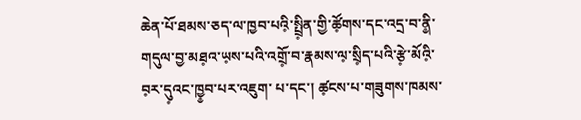ཆེན་པོ་ཐམས་ཅད་ལ་ཁྱབ་པའི༷་སྤྲི༷ན་གྱི་ཚོ༷གས་དང་འདྲ་བ་ནི༵་ གདུལ་བྱ་མཐ༷འ་ཡ༷ས་པའི་འགྲོ༷་བ་རྣམས་ལ༷་སྲི༷ད་པའི་རྩེ༷་མོའི༷་བ༷ར་དུ༷འང་ཁྱ༵བ་པར་འཇུག་ པ་དང་། ཚ༷ངས་པ་གཟུགས་ཁམས་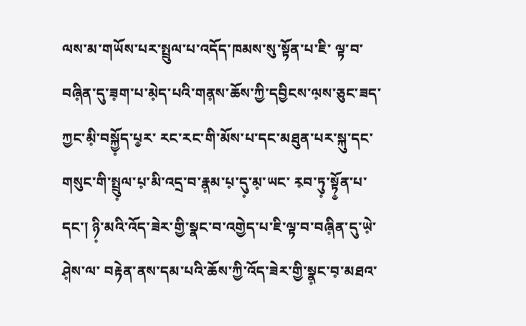ལས་མ་གཡོས་པར་སྤྲུལ་པ་འདོད་ཁམས་སུ་སྟོན་པ་ཇི་ ལྟ་བ་བཞི༷ན་དུ་ཟ༷ག་པ་མེ༷ད་པའི་གན༷ས་ཆོས་ཀྱི་དབྱིངས་ལ༷ས་ཅུང་ཟད་ཀྱང་མི༷་བསྐྱོ༷ད་པ༵ར་ རང་རང་གི་མོས་པ་དང་མཐུན་པར་སྐུ་དང་གསུང་གི་སྤྲུ༷ལ་པ༷་མི་འདྲ་བ་རྣ༷མ་པ༷་དུ༷་མ༷་ཡང་ ར༷བ་ཏུ༷་སྟོ༵ན་པ་དང་། ཉི༷་མའི་འོད་ཟེར་གྱི་སྣང་བ་འགྱེད་པ་ཇི་ལྟ་བ་བཞི༷ན་དུ་ཡེ༷་ཤེ༷ས་ལ་ བརྟེན་ནས་དམ་པའི་ཆོས་ཀྱི་འོད་ཟེར་གྱི་སྣ༷ང་བ༷་མཐའ་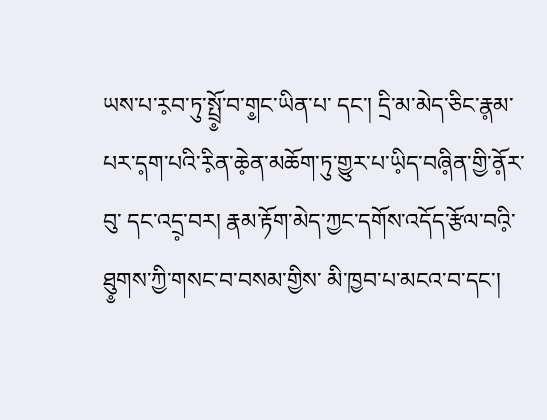ཡས་པ་ར༷བ་ཏུ་སྤྲོ༵་བ་ག༵ང་ཡིན་པ་ དང་། དྲི་མ་མེད་ཅིང་རྣ༷མ་པར་ད༷ག་པའི་རི༷ན་ཆེ༷ན་མཆོག་ཏུ་གྱུར་པ་ཡི༷ད་བཞི༷ན་གྱི་ནོ༷ར་བུ་ དང་འདྲ༷་བར། རྣམ་རྟོག་མེད་ཀྱང་དགོས་འདོད་རྩོལ་བའི༷་ཐུ༵གས་ཀྱི་གསང་བ་བསམ་གྱིས་ མི་ཁྱབ་པ་མངའ་བ་དང་།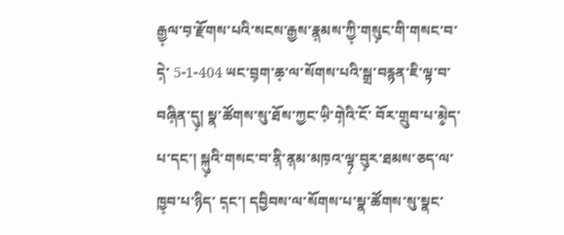རྒྱ༷ལ་བ༷་རྫོགས་པའི་སངས་རྒྱས་རྣ༷མས་ཀྱི༷་གསུ༷ང་གི་གསང་བ་དེ༷་ 5-1-404 ཡང་བྲ༷ག་ཆ༷་ལ་སོགས་པའི་སྒྲ་བརྙན་ཇི་ལྟ་བ་བཞི༷ན་དུ༷། སྣ་ཚོགས་སུ་ཐོས་ཀྱང་ཡི༷་གེ༷འི་ངོ་ བོར་གྲུབ་པ་མེ༵ད་པ་དང་། སྐུ༷འི་གསང་བ་ནི༷་ན༷མ་མཁ༷འ་ལྟ༷་བུ༷ར་ཐམས་ཅད་ལ་ཁྱ༷བ་པ་ཉིད་ ད༷ང་། དབྱིབས་ལ་སོགས་པ་སྣ་ཚོགས་སུ་སྣང་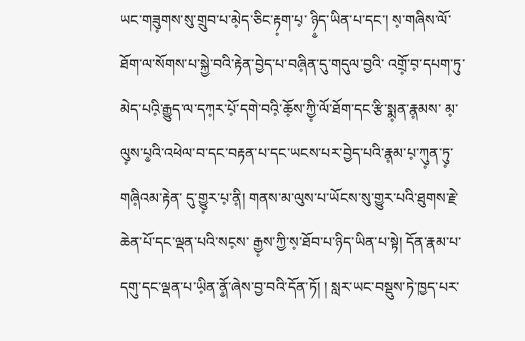ཡང་གཟུ༷གས་སུ་གྲུབ་པ་མེ༷ད་ཅིང་རྟ༷ག་པ༷་ ཉི༵ད་ཡིན་པ་དང་། ས༷་གཞིས་ལོ་ཐོག་ལ་སོགས་པ་སྐྱེ་བའི་རྟེན་བྱེད་པ་བཞི༷ན་དུ་གདུལ་བྱའི་ འགྲོ༷་བ༷་དཔག་ཏུ་མེད་པའི༷་རྒྱུད་ལ་དཀ༷ར་པོ༷་དགེ་བའི༷་ཆོ༷ས་ཀྱི༷་ལོ་ཐོག་དང་རྩི་སྨ༷ན་རྣ༷མས་ མ༷་ལུ༷ས་པ༵འི་འཕེལ་བ་དང་བརྟན་པ་དང་ཡངས་པར་བྱེད་པའི་རྣ༷མ་པ༷་ཀུ༷ན་ཏུ༷་གཞི༷འམ་རྟེན་ དུ་གྱུ༷ར་པ༷་ནི༷། གནས་མ་ལུས་པ་ཡོངས་སུ་གྱུར་པའི་ཐུགས་རྗེ་ཆེན་པོ་དང་ལྡན་པའི་སང༷ས་ རྒྱ༷ས་ཀྱི་ས༷་ཐོབ་པ་ཉིད་ཡིན་པ་སྟེ། དོན་རྣམ་པ་དགུ་དང་ལྡན་པ་ཡི༷ན་ནོ༵་ཞེས་བྱ་བའི་དོན་ཏོ། ། སླར་ཡང་བསྡུས་ཏེ་ཁྱད་པར་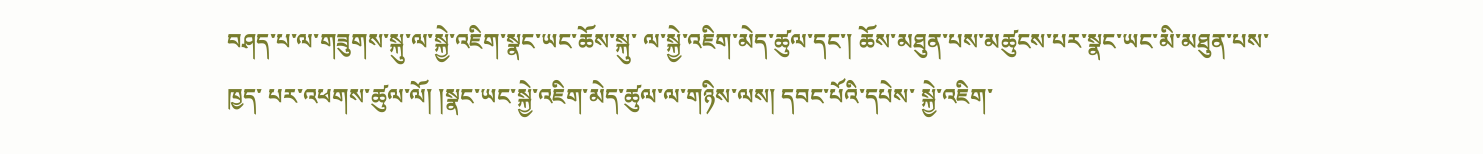བཤད་པ་ལ་གཟུགས་སྐུ་ལ་སྐྱེ་འཇིག་སྣང་ཡང་ཆོས་སྐུ་ ལ་སྐྱེ་འཇིག་མེད་ཚུལ་དང་། ཆོས་མཐུན་པས་མཚུངས་པར་སྣང་ཡང་མི་མཐུན་པས་ཁྱད་ པར་འཕགས་ཚུལ་ལོ། །སྣང་ཡང་སྐྱེ་འཇིག་མེད་ཚུལ་ལ་གཉིས་ལས། དབང་པོའི་དཔེས་ སྐྱེ་འཇིག་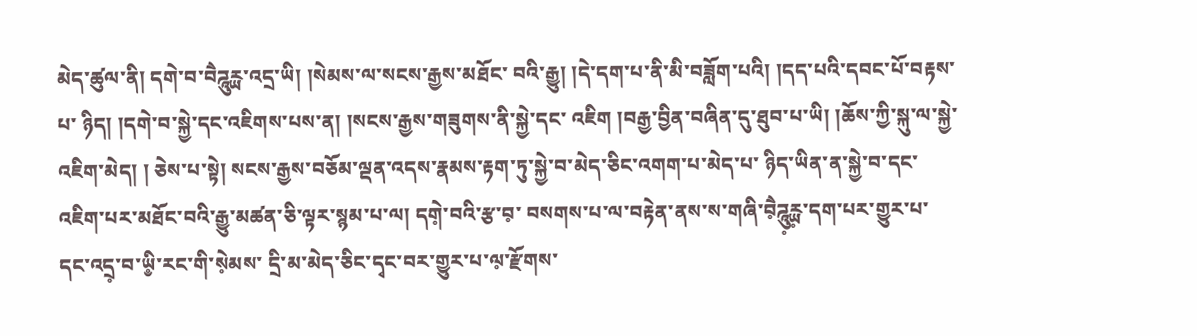མེད་ཚུལ་ནི། དགེ་བ་བཻཌཱུཪྻ་འདྲ་ཡི། །སེམས་ལ་སངས་རྒྱས་མཐོང་ བའི་རྒྱུ། །དེ་དག་པ་ནི་མི་བཟློག་པའི། །དད་པའི་དབང་པོ་བརྟས་པ་ ཉིད། །དགེ་བ་སྐྱེ་དང་འཇིགས་པས་ན། །སངས་རྒྱས་གཟུགས་ནི་སྐྱེ་དང་ འཇིག །བརྒྱ་བྱིན་བཞིན་དུ་ཐུབ་པ་ཡི། །ཆོས་ཀྱི་སྐུ་ལ་སྐྱེ་འཇིག་མེད། ། ཅེས་པ་སྟེ། སངས་རྒྱས་བཅོམ་ལྡན་འདས་རྣམས་རྟག་ཏུ་སྐྱེ་བ་མེད་ཅིང་འགག་པ་མེད་པ་ ཉིད་ཡིན་ན་སྐྱེ་བ་དང་འཇིག་པར་མཐོང་བའི་རྒྱུ་མཚན་ཅི་ལྟར་སྙམ་པ་ལ། དགེ༷་བའི་རྩ་བ༷་ བསགས་པ་ལ་བརྟེན་ནས་ས་གཞི་བཻ༷ཌཱུ༷ཪྻ༷་དག་པར་གྱུར་པ་དང་འདྲ༷་བ་ཡི༵་རང་གི་སེ༷མས་ དྲི་མ་མེད་ཅིང་དྭང་བར་གྱུར་པ་ལ༷་རྫོགས་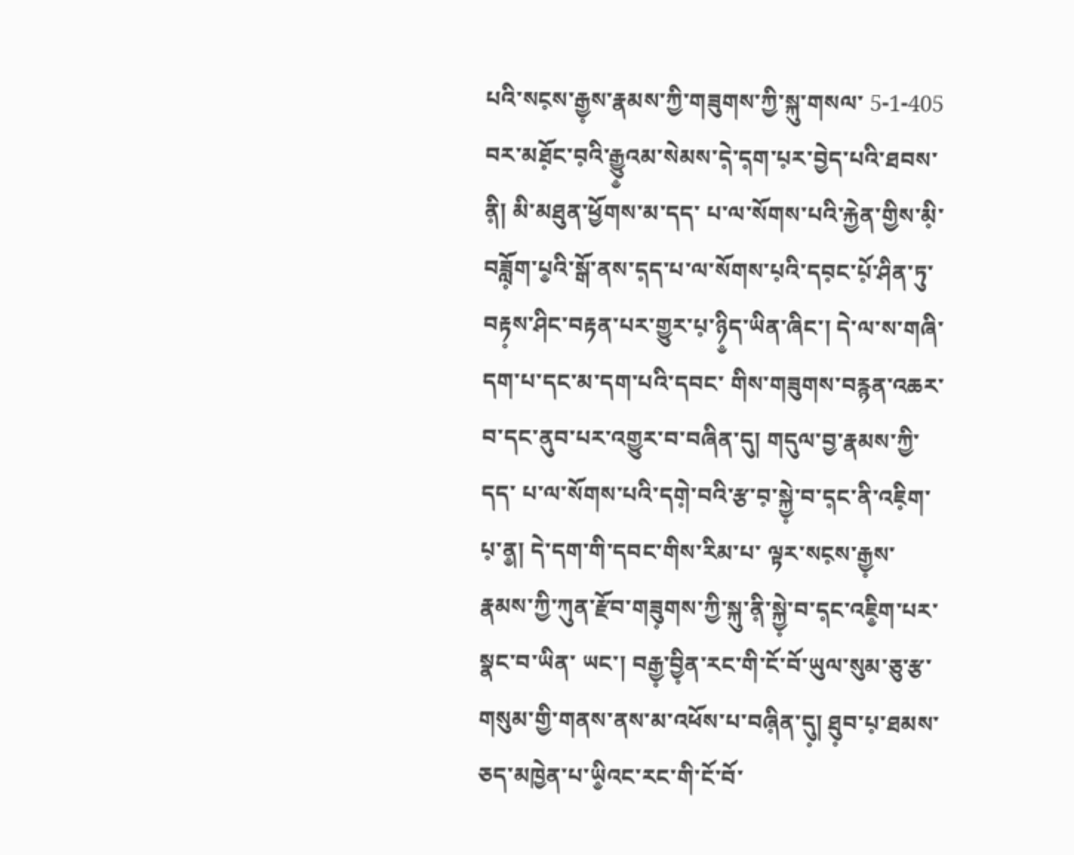པའི་སང༷ས་རྒྱ༷ས་རྣམས་ཀྱི་གཟུགས་ཀྱི་སྐུ་གསལ་ 5-1-405 བར་མཐོ༷ང་བ༷འི་རྒྱུ༵འམ་སེམས་དེ༷་ད༷ག་པ༷ར་བྱེད་པའི་ཐབས་ནི༷། མི་མཐུན་ཕྱོགས་མ་དད་ པ་ལ་སོགས་པའི་རྐྱེན་གྱིས་མི༷་བཟློ༷ག་པ༵འི་སྒོ་ནས་ད༷ད་པ་ལ་སོགས་པ༷འི་དབ༷ང་པོ༷་ཤིན་ཏུ་ བརྟ༷ས་ཤིང་བརྟན་པར་གྱུར་པ༷་ཉི༵ད་ཡིན་ཞིང་། དེ་ལ་ས་གཞི་དག་པ་དང་མ་དག་པའི་དབང་ གིས་གཟུགས་བརྙན་འཆར་བ་དང་ནུབ་པར་འགྱུར་བ་བཞིན་དུ། གདུལ་བྱ་རྣམས་ཀྱི་དད་ པ་ལ་སོགས་པའི་དགེ༷་བའི་རྩ་བ༷་སྐྱེ༷་བ་ད༷ང་ནི་འཇི༷ག་པ༷་ན༵། དེ་དག་གི་དབང་གིས་རིམ་པ་ ལྟར་སང༷ས་རྒྱ༷ས་རྣམས་ཀྱི་ཀུན་རྫོབ་གཟུ༷གས་ཀྱི་སྐུ་ནི༷་སྐྱེ༷་བ་ད༷ང་འཇི༵ག་པར་སྣང་བ་ཡིན་ ཡང་། བརྒྱ༷་བྱི༷ན་རང་གི་ངོ་བོ་ཡུལ་སུམ་ཅུ་རྩ་གསུམ་གྱི་གནས་ནས་མ་འཕོས་པ་བཞི༷ན་དུ༷། ཐུ༷བ་པ༷་ཐམས་ཅད་མཁྱེན་པ་ཡི༵འང་རང་གི་ངོ་བོ་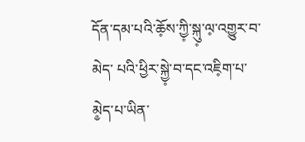དོན་དམ་པའི་ཆོ༷ས་ཀྱི༷་སྐུ༷་ལ༷་འགྱུར་བ་མེད་ པའི་ཕྱིར་སྐྱེ༷་བ་དང་འཇི༷ག་པ་མེ༵ད་པ་ཡིན་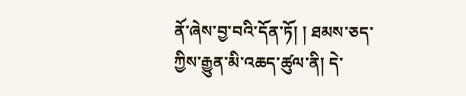ནོ་ཞེས་བྱ་བའི་དོན་ཏོ། ། ཐམས་ཅད་ཀྱིས་རྒྱུན་མི་འཆད་ཚུལ་ནི། དེ་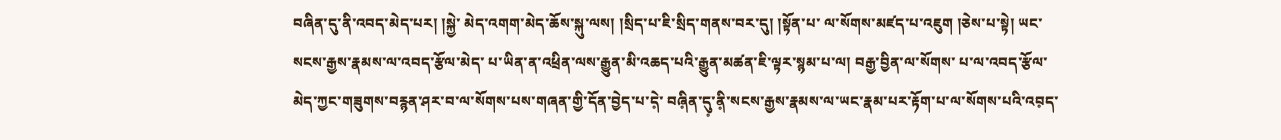བཞིན་དུ་ནི་འབད་མེད་པར། །སྐྱེ་ མེད་འགག་མེད་ཆོས་སྐུ་ལས། །སྲིད་པ་ཇི་སྲིད་གནས་བར་དུ། །སྟོན་པ་ ལ་སོགས་མཛད་པ་འཇུག །ཅེས་པ་སྟེ། ཡང་སངས་རྒྱས་རྣམས་ལ་འབད་རྩོལ་མེད་ པ་ཡིན་ན་འཕྲིན་ལས་རྒྱུན་མི་འཆད་པའི་རྒྱུན་མཚན་ཇི་ལྟར་སྙམ་པ་ལ། བརྒྱ་བྱིན་ལ་སོགས་ པ་ལ་འབད་རྩོལ་མེད་ཀྱང་གཟུགས་བརྙན་ཤར་བ་ལ་སོགས་པས་གཞན་གྱི་དོན་བྱེད་པ་དེ༷་ བཞི༷ན་དུ༷་ནི༷་སངས་རྒྱས་རྣམས་ལ་ཡང་རྣམ་པར་རྟོག་པ་ལ་སོགས་པའི་འབ༷ད་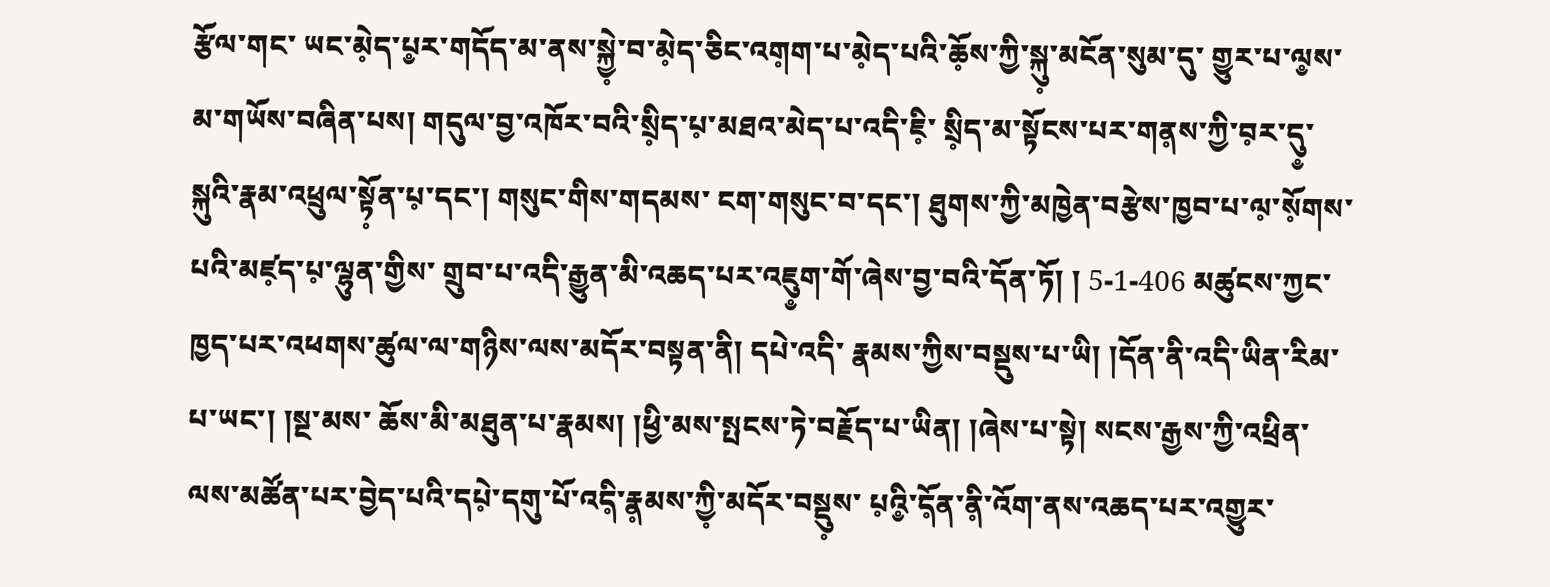རྩོལ་གང་ ཡང་མེ༷ད་པ༵ར་གདོད་མ་ནས་སྐྱེ༷་བ་མེ༷ད་ཅིང་འག༷ག་པ་མེ༷ད་པའི་ཆོ༷ས་ཀྱི་སྐུ༷་མངོན་སུམ་དུ་ གྱུར་པ་ལ༵ས་མ་གཡོས་བཞིན་པས། གདུལ་བྱ་འཁོར་བའི་སྲི༷ད་པ༷་མཐའ་མེད་པ་འདི་ཇི༷་ སྲི༷ད་མ་སྟོངས་པར་གན༷ས་ཀྱི་བ༷ར་དུ༵་སྐུའི་རྣམ་འཕྲུལ་སྟོ༷ན་པ༷་དང་། གསུང་གིས་གདམས་ ངག་གསུང་བ་དང་། ཐུགས་ཀྱི་མཁྱེན་བརྩེས་ཁྱབ་པ་ལ༷་སོ༷གས་པའི་མཛ༷ད་པ༷་ལྷུན་གྱིས་ གྲུབ་པ་འདི་རྒྱུན་མི་འཆད་པར་འཇུ༵ག་གོ་ཞེས་བྱ་བའི་དོན་ཏོ། ། 5-1-406 མཚུངས་ཀྱང་ཁྱད་པར་འཕགས་ཚུལ་ལ་གཉིས་ལས་མདོར་བསྟན་ནི། དཔེ་འདི་ རྣམས་ཀྱིས་བསྡུས་པ་ཡི། །དོན་ནི་འདི་ཡིན་རིམ་པ་ཡང་། །སྔ་མས་ ཆོས་མི་མཐུན་པ་རྣམས། །ཕྱི་མས་སྤངས་ཏེ་བརྗོད་པ་ཡིན། །ཞེས་པ་སྟེ། སངས་རྒྱས་ཀྱི་འཕྲིན་ལས་མཚོན་པར་བྱེད་པའི་དཔེ༷་དགུ་པོ་འདི༷་རྣ༷མས་ཀྱི༷་མདོར་བསྡུ༷ས་ པ༷འི༵་དོ༷ན་ནི༷་འོག་ནས་འཆད་པར་འགྱུར་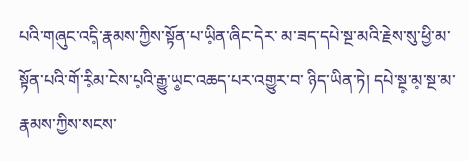པའི་གཞུང་འདི༷་རྣམས་ཀྱིས་སྟོན་པ་ཡི༷ན་ཞིང་དེར་ མ་ཟད་དཔེ་སྔ་མའི་རྗེས་སུ་ཕྱི་མ་སྟོན་པའི་གོ་རི༷མ་ངེས་པ༷འི་རྒྱུ་ཡ༵ང་འཆད་པར་འགྱུར་བ་ ཉིད་ཡིན་ཏེ། དཔེ་སྔ༷་མ༷་སྔ་མ་རྣམས་ཀྱིས་སངས་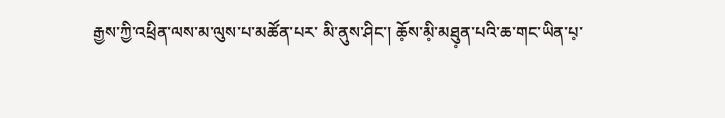རྒྱས་ཀྱི་འཕྲིན་ལས་མ་ལུས་པ་མཚོན་པར་ མི་ནུས་ཤིང་། ཆོ༷ས་མི༷་མཐུ༷ན་པའི་ཆ་གང་ཡིན་པ༷་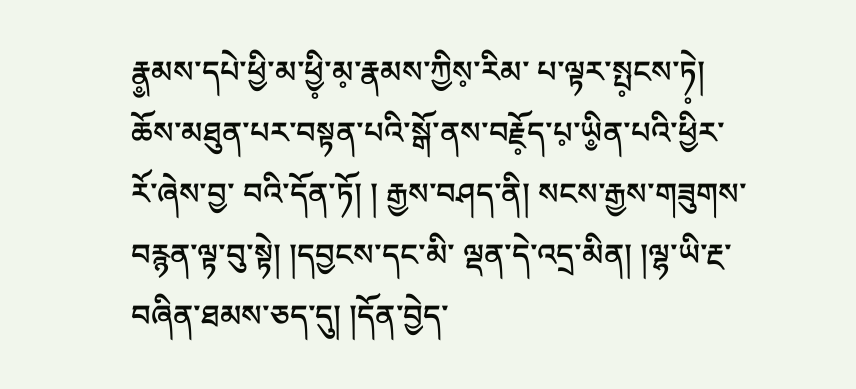རྣ༵མས་དཔེ་ཕྱི་མ་ཕྱི༷་མ༷་རྣམས་ཀྱིས༷་རིམ་ པ་ལྟར་སྤ༷ངས་ཏེ༷། ཆོས་མཐུན་པར་བསྟན་པའི་སྒོ་ནས་བརྗོ༷ད་པ༷་ཡི༵ན་པའི་ཕྱིར་རོ་ཞེས་བྱ་ བའི་དོན་ཏོ། ། རྒྱས་བཤད་ནི། སངས་རྒྱས་གཟུགས་བརྙན་ལྟ་བུ་སྟེ། །དབྱངས་དང་མི་ ལྡན་དེ་འདྲ་མིན། །ལྷ་ཡི་རྔ་བཞིན་ཐམས་ཅད་དུ། །དོན་བྱེད་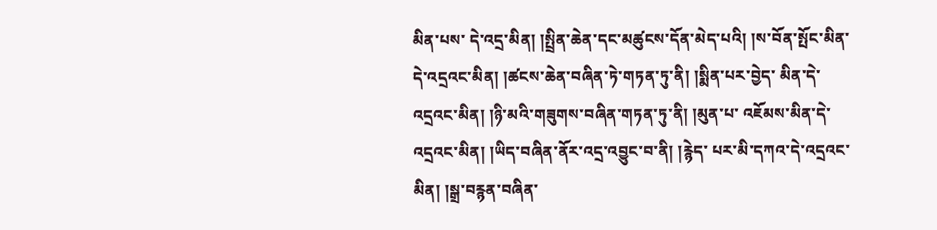མིན་པས་ དེ་འདྲ་མིན། །སྤྲིན་ཆེན་དང་མཚུངས་དོན་མེད་པའི། །ས་བོན་སྤོང་མིན་ དེ་འདྲའང་མིན། །ཚངས་ཆེན་བཞིན་ཏེ་གཏན་ཏུ་ནི། །སྨིན་པར་བྱེད་ མིན་དེ་འདྲའང་མིན། །ཉི་མའི་གཟུགས་བཞིན་གཏན་ཏུ་ནི། །མུན་པ་ འཇོམས་མིན་དེ་འདྲའང་མིན། །ཡིད་བཞིན་ནོར་འདྲ་འབྱུང་བ་ནི། །རྙེད་ པར་མི་དཀའ་དེ་འདྲའང་མིན། །སྒྲ་བརྙན་བཞིན་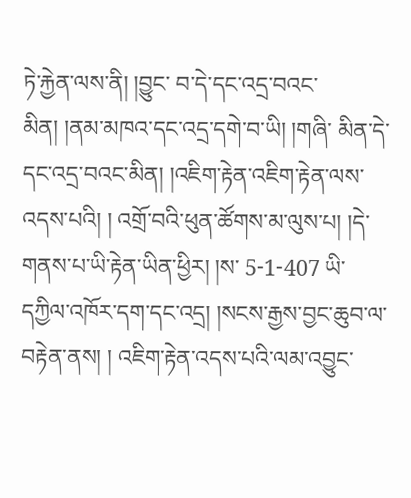ཏེ་རྐྱེན་ལས་ནི། །བྱུང་ བ་དེ་དང་འདྲ་བའང་མིན། །ནམ་མཁའ་དང་འདྲ་དགེ་བ་ཡི། །གཞི་ མིན་དེ་དང་འདྲ་བའང་མིན། །འཇིག་རྟེན་འཇིག་རྟེན་ལས་འདས་པའི། ། འགྲོ་བའི་ཕུན་ཚོགས་མ་ལུས་པ། །དེ་གནས་པ་ཡི་རྟེན་ཡིན་ཕྱིར། །ས་ 5-1-407 ཡི་དཀྱིལ་འཁོར་དག་དང་འདྲ། །སངས་རྒྱས་བྱང་ཆུབ་ལ་བརྟེན་ནས། ། འཇིག་རྟེན་འདས་པའི་ལམ་འབྱུང་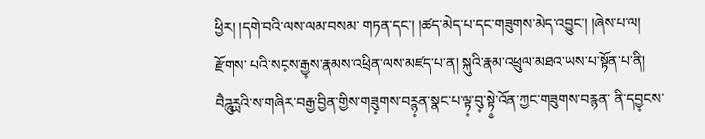ཕྱིར། །དགེ་བའི་ལས་ལམ་བསམ་ གཏན་དང་། །ཚད་མེད་པ་དང་གཟུགས་མེད་འབྱུང་། །ཞེས་པ་ལ། རྫོགས་ པའི་སང༷ས་རྒྱ༷ས་རྣམས་འཕྲིན་ལས་མཛད་པ་ན། སྐུའི་རྣམ་འཕྲུལ་མཐའ་ཡས་པ་སྟོན་པ་ནི། བཻཌཱུཪྻའི་ས་གཞིར་བརྒྱ་བྱིན་གྱིས་གཟུ༷གས་བཪྙ༷ན་སྣང་པ་ལྟ༷་བུ༷་སྟེ༵་འོན་ཀྱང་གཟུགས་བརྙན་ ནི་དབྱ༷ངས་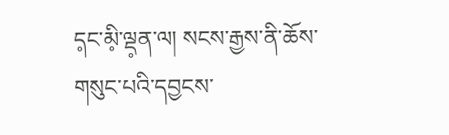ད༷ང་མི༷་ལྡ༷ན་ལ། སངས་རྒྱས་ནི་ཆོས་གསུང་པའི་དབྱངས་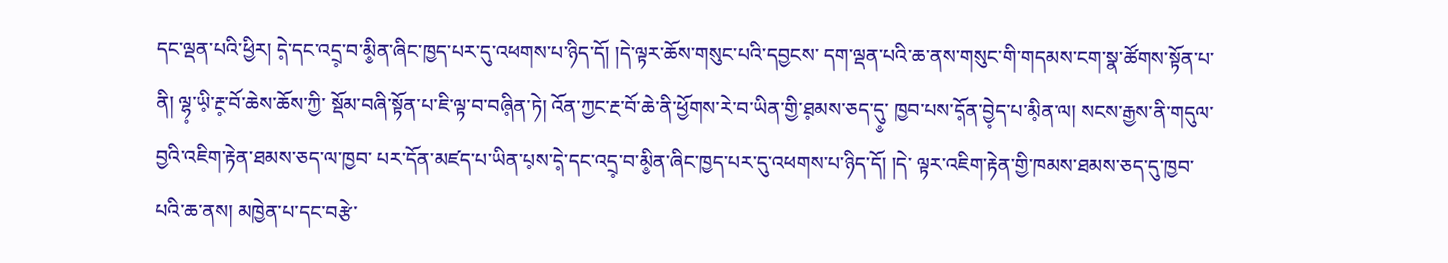དང་ལྡན་པའི་ཕྱིར། དེ༷་དང་འདྲ༷་བ་མི༵ན་ཞིང་ཁྱད་པར་དུ་འཕགས་པ་ཉིད་དོ། །དེ་ལྟར་ཆོས་གསུང་པའི་དབྱངས་ དག་ལྡན་པའི་ཆ་ནས་གསུང་གི་གདམས་ངག་སྣ་ཚོགས་སྟོན་པ་ནི། ལྷ༷་ཡི༷་རྔ༷་བོ་ཆེས་ཆོས་ཀྱི་ སྡོམ་བཞི་སྟོན་པ་ཇི་ལྟ་བ་བཞི༷ན་ཏེ། འོན་ཀྱང་རྔ་བོ་ཆེ་ནི་ཕྱོགས་རེ་བ་ཡིན་གྱི་ཐ༷མས་ཅད་དུ༵་ ཁྱབ་པས་དོ༷ན་བྱེ༷ད་པ་མི༷ན་ལ། སངས་རྒྱས་ནི་གདུལ་བྱའི་འཇིག་རྟེན་ཐམས་ཅད་ལ་ཁྱབ་ པར་དོན་མཛད་པ་ཡིན་པ༷ས་དེ༷་དང་འདྲ༷་བ་མི༵ན་ཞིང་ཁྱད་པར་དུ་འཕགས་པ་ཉིད་དོ། །དེ་ ལྟར་འཇིག་རྟེན་གྱི་ཁམས་ཐམས་ཅད་དུ་ཁྱབ་པའི་ཆ་ནས། མཁྱེན་པ་དང་བརྩེ་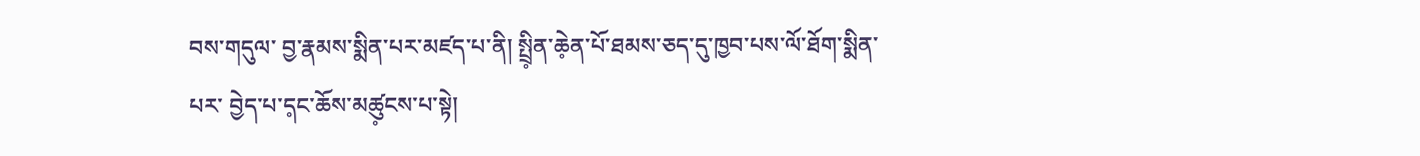བས་གདུལ་ བྱ་རྣམས་སྨིན་པར་མཛད་པ་ནི། སྤྲི༷ན་ཆེ༷ན་པོ་ཐམས་ཅད་དུ་ཁྱབ་པས་ལོ་ཐོག་སྨིན་པར་ བྱེད་པ་ད༷ང་ཆོས་མཚུ༷ངས་པ་སྟེ།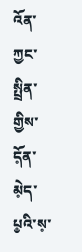འོན་ཀྱང་སྤྲིན་གྱིས་དོ༷ན་མེ༷ད་པ༵འི་ས༷་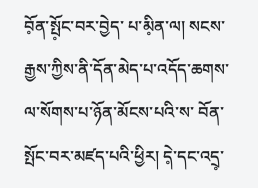བོ༷ན་སྤོ༷ང་བར་བྱེད་ པ་མི༷ན་ལ། སངས་རྒྱས་ཀྱིས་ནི་དོན་མེད་པ་འདོད་ཆགས་ལ་སོགས་པ་ཉོན་མོངས་པའི་ས་ བོན་སྤོང་བར་མཛད་པའི་ཕྱིར། དེ༷་དང་འདྲ༷་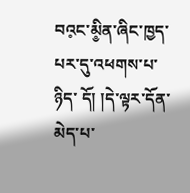བའ༷ང་མི༵ན་ཞིང་ཁྱད་པར་དུ་འཕགས་པ་ཉིད་ དོ། །དེ་ལྟར་དོན་མེད་པ་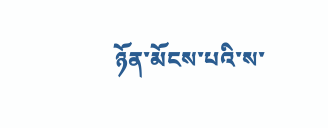ཉོན་མོངས་པའི་ས་